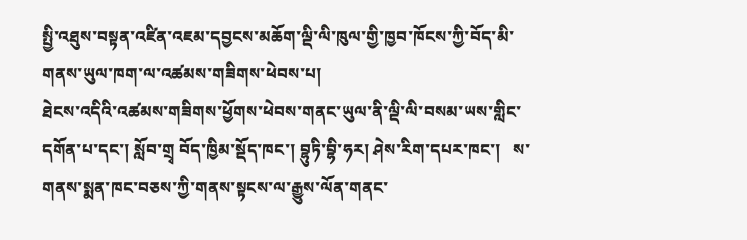སྤྱི་འཐུས་བསྟན་འཛིན་འཇམ་དབྱངས་མཆོག་ལྡི་ལི་ཁུལ་གྱི་ཁྱབ་ཁོངས་ཀྱི་བོད་མི་གནས་ཡུལ་ཁག་ལ་འཚམས་གཟིགས་ཕེབས་པ།
ཐེངས་འདིའི་འཚམས་གཟིགས་ཕྱོགས་ཕེབས་གནང་ཡུལ་ནི་ལྡི་ལི་བསམ་ཡས་གླིང་དགོན་པ་དང་། སློབ་གྲྭ བོད་ཁྱིམ་སྡོད་ཁང་། བྷུཏི་བྷི་ཧར། ཤེས་རིག་དཔར་ཁང་།   ས་གནས་སྨན་ཁང་བཅས་ཀྱི་གནས་སྟངས་ལ་རྒྱུས་ལོན་གནང་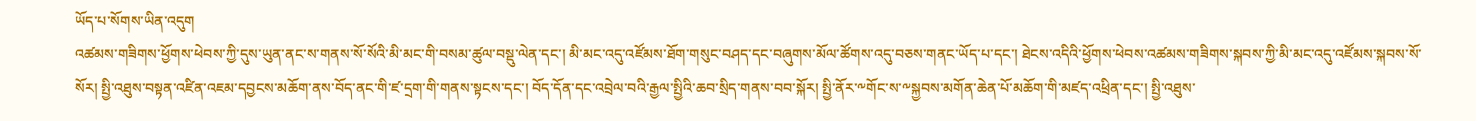ཡོད་པ་སོགས་ཡིན་འདུག
འཚམས་གཟིགས་ཕྱོགས་ཕེབས་ཀྱི་དུས་ཡུན་ནང་ས་གནས་སོ་སོའི་མི་མང་གི་བསམ་ཚུལ་བསྡུ་ལེན་དང་། མི་མང་འདུ་འཛོམས་ཐོག་གསུང་བཤད་དང་བཞུགས་མོལ་ཚོགས་འདུ་བཅས་གནང་ཡོད་པ་དང་། ཐེངས་འདིའི་ཕྱོགས་ཕེབས་འཚམས་གཟིགས་སྐབས་ཀྱི་མི་མང་འདུ་འཛོམས་སྐབས་སོ་སོར། སྤྱི་འཐུས་བསྟན་འཛིན་འཇམ་དབྱངས་མཆོག་ནས་བོད་ནང་གི་ཛ་དྲག་གི་གནས་སྟངས་དང་། བོད་དོན་དང་འབྲེལ་བའི་རྒྱལ་སྤྱིའི་ཆབ་སྲིད་གནས་བབ་སྐོར། སྤྱི་ནོར་༸གོང་ས་༸སྐྱབས་མགོན་ཆེན་པོ་མཆོག་གི་མཛད་འཕྲིན་དང་། སྤྱི་འཐུས་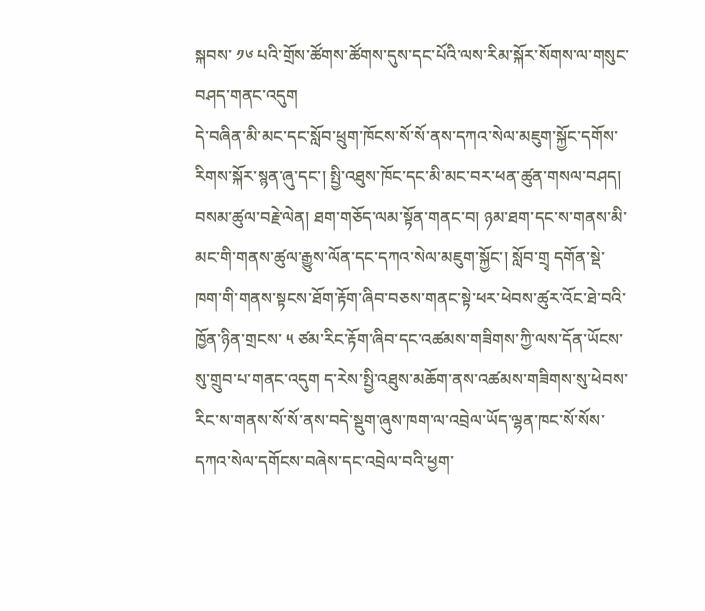སྐབས་ ༡༦ པའི་གྲོས་ཚོགས་ཚོགས་དུས་དང་པོའི་ལས་རིམ་སྐོར་སོགས་ལ་གསུང་བཤད་གནང་འདུག
དེ་བཞིན་མི་མང་དང་སློབ་ཕྲུག་ཁོངས་སོ་སོ་ནས་དཀའ་སེལ་མཇུག་སྐྱོང་དགོས་རིགས་སྐོར་སྙན་ཞུ་དང་། སྤྱི་འཐུས་ཁོང་དང་མི་མང་བར་ཕན་ཚུན་གསལ་བཤད། བསམ་ཚུལ་བརྗེ་ལེན། ཐག་གཅོད་ལམ་སྟོན་གནང་བ། ཉམ་ཐག་དང་ས་གནས་མི་མང་གི་གནས་ཚུལ་རྒྱུས་ལོན་དང་དཀའ་སེལ་མཇུག་སྐྱོང་། སློབ་གྲྭ དགོན་སྡེ་ཁག་གི་གནས་སྟངས་ཐོག་རྟོག་ཞིབ་བཅས་གནང་སྟེ་ཕར་ཕེབས་ཚུར་འོང་ཐེ་བའི་ཁྱོན་ཉིན་གྲངས་ ༥ ཙམ་རིང་རྟོག་ཞིབ་དང་འཚམས་གཟིགས་ཀྱི་ལས་དོན་ཡོངས་སུ་གྲུབ་པ་གནང་འདུག ད་རེས་སྤྱི་འཐུས་མཆོག་ནས་འཚམས་གཟིགས་སུ་ཕེབས་རིང་ས་གནས་སོ་སོ་ནས་བདེ་སྡུག་ཞུས་ཁག་ལ་འབྲེལ་ཡོད་ལྷན་ཁང་སོ་སོས་དཀའ་སེལ་དགོངས་བཞེས་དང་འབྲེལ་བའི་ཕྱག་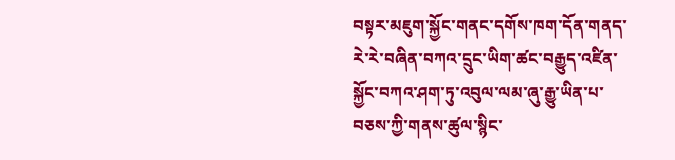བསྟར་མཇུག་སྐྱོང་གནང་དགོས་ཁག་དོན་གནད་རེ་རེ་བཞིན་བཀའ་དྲུང་ཡིག་ཚང་བརྒྱུད་འཛིན་སྐྱོང་བཀའ་ཤག་ཏུ་འབུལ་ལམ་ཞུ་རྒྱུ་ཡིན་པ་བཅས་ཀྱི་གནས་ཚུལ་སྙིང་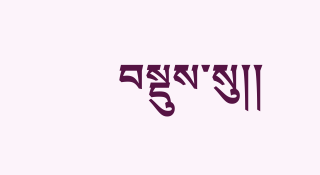བསྡུས་སུ།།